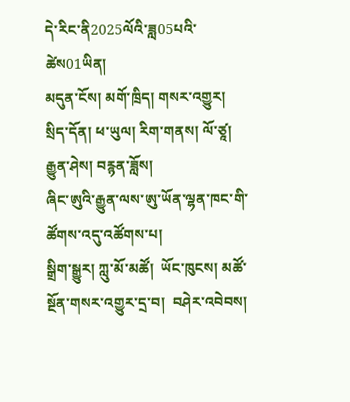དེ་རིང་ནི2025ལོའི་ཟླ05པའི་ཚེས01ཡིན།
མདུན་ངོས། མགོ་ཁྲིད། གསར་འགྱུར། སྲིད་དོན། ཕ་ཡུལ། རིག་གནས། ལོ་ཙཱ། རྒྱུན་ཤེས། བརྙན་ཟློས།
ཞིང་ཨུའི་རྒྱུན་ལས་ཨུ་ཡོན་ལྷན་ཁང་གི་ཚོགས་འདུ་འཚོགས་པ།
སྒྲིག་སྒྱུར། ཀླུ་མོ་མཚོ།  ཡོང་ཁུངས། མཚོ་སྔོན་གསར་འགྱུར་དྲ་བ།  བཤེར་འབེབས།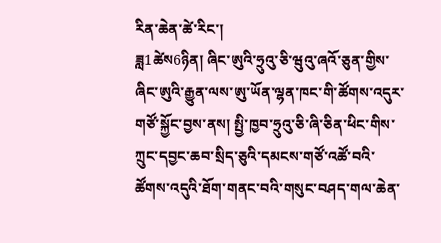རིན་ཆེན་ཚེ་རིང་།
ཟླ1ཚེས6ཉིན། ཞིང་ཨུའི་ཧྲུའུ་ཅི་ཝུའུ་ཞའོ་ཅུན་གྱིས་ཞིང་ཨུའི་རྒྱུན་ལས་ཨུ་ཡོན་ལྷན་ཁང་གི་ཚོགས་འདུར་གཙོ་སྐྱོང་བྱས་ནས། སྤྱི་ཁྱབ་ཧྲུའུ་ཅི་ཞི་ཅིན་ཕིང་གིས་ཀྲུང་དབྱང་ཆབ་སྲིད་ཅུའི་དམངས་གཙོ་འཚོ་བའི་ཚོགས་འདུའི་ཐོག་གནང་བའི་གསུང་བཤད་གལ་ཆེན་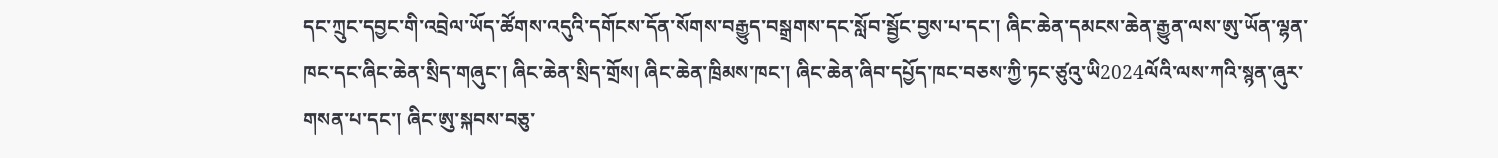དང་ཀྲུང་དབྱང་གི་འབྲེལ་ཡོད་ཚོགས་འདུའི་དགོངས་དོན་སོགས་བརྒྱུད་བསྒྲགས་དང་སློབ་སྦྱོང་བྱས་པ་དང་། ཞིང་ཆེན་དམངས་ཆེན་རྒྱུན་ལས་ཨུ་ཡོན་ལྷན་ཁང་དང་ཞིང་ཆེན་སྲིད་གཞུང་། ཞིང་ཆེན་སྲིད་གྲོས། ཞིང་ཆེན་ཁྲིམས་ཁང་། ཞིང་ཆེན་ཞིབ་དཔྱོད་ཁང་བཅས་ཀྱི་ཏང་ཙུའུ་ཡི2024ལོའི་ལས་ཀའི་སྙན་ཞུར་གསན་པ་དང་། ཞིང་ཨུ་སྐབས་བཅུ་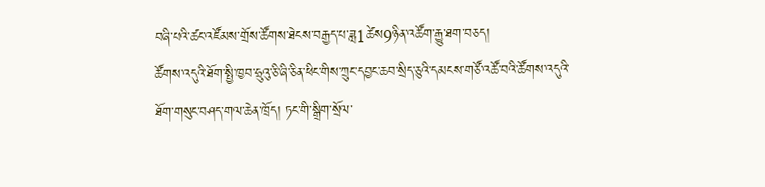བཞི་པའི་ཚང་འཛོམས་གྲོས་ཚོགས་ཐེངས་བརྒྱད་པ་ཟླ1ཚེས9ཉིན་འཚོག་རྒྱུ་ཐག་བཅད།
ཚོགས་འདུའི་ཐོག་སྤྱི་ཁྱབ་ཧྲུའུ་ཅི་ཞི་ཅིན་ཕིང་གིས་ཀྲུང་དབྱང་ཆབ་སྲིད་ཅུའི་དམངས་གཙོ་འཚོ་བའི་ཚོགས་འདུའི་ཐོག་གསུང་བཤད་གལ་ཆེན་ཁྲོད། ཏང་གི་སྒྲིག་སྲོལ་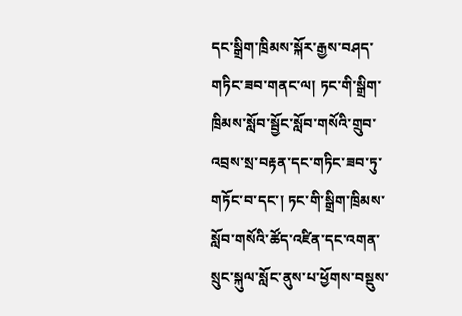དང་སྒྲིག་ཁྲིམས་སྐོར་རྒྱས་བཤད་གཏིང་ཟབ་གནང་ལ། ཏང་གི་སྒྲིག་ཁྲིམས་སློབ་སྦྱོང་སློབ་གསོའི་གྲུབ་འབྲས་སྲ་བརྟན་དང་གཏིང་ཟབ་ཏུ་གཏོང་བ་དང་། ཏང་གི་སྒྲིག་ཁྲིམས་སློབ་གསོའི་ཚོད་འཛིན་དང་འགན་སྲུང་སྐུལ་སློང་ནུས་པ་ཕྱོགས་བསྡུས་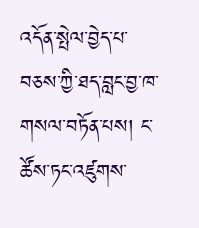འདོན་སྤེལ་བྱེད་པ་བཅས་ཀྱི་ཐད་བླང་བྱ་ཁ་གསལ་བཏོན་པས། ང་ཚོས་ཏང་འཛུགས་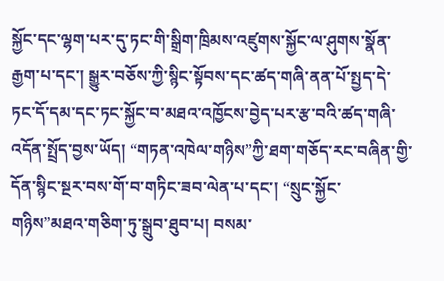སྐྱོང་དང་ལྷག་པར་དུ་ཏང་གི་སྒྲིག་ཁྲིམས་འཛུགས་སྐྱོང་ལ་ཤུགས་སྣོན་རྒྱག་པ་དང་། སྒྱུར་བཅོས་ཀྱི་སྙིང་སྟོབས་དང་ཚད་གཞི་ནན་པོ་སྤྱད་དེ་ཏང་དོ་དམ་དང་ཏང་སྐྱོང་བ་མཐའ་འཁྱོངས་བྱེད་པར་རྩ་བའི་ཚད་གཞི་འདོན་སྤྲོད་བྱས་ཡོད། “གཏན་འཁེལ་གཉིས”ཀྱི་ཐག་གཅོད་རང་བཞིན་གྱི་དོན་སྙིང་སྔར་བས་གོ་བ་གཏིང་ཟབ་ལེན་པ་དང་། “སྲུང་སྐྱོང་གཉིས”མཐའ་གཅིག་ཏུ་སྒྲུབ་ཐུབ་པ། བསམ་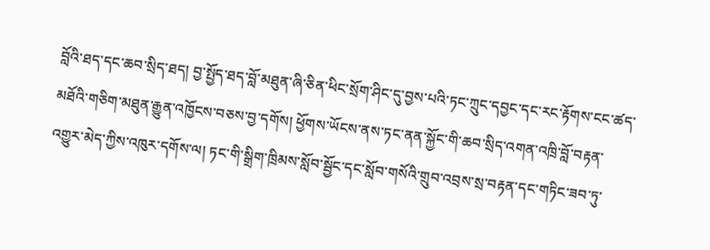བློའི་ཐད་དང་ཆབ་སྲིད་ཐད། བྱ་སྤྱོད་ཐད་བློ་མཐུན་ཞི་ཅིན་ཕིང་སྲོག་ཤིང་དུ་བྱས་པའི་ཏང་ཀྲུང་དབྱང་དང་རང་རྟོགས་ངང་ཚད་མཐོའི་གཅིག་མཐུན་རྒྱུན་འཁྱོངས་བཅས་བྱ་དགོས། ཕྱོགས་ཡོངས་ནས་ཏང་ནན་སྐྱོང་གི་ཆབ་སྲིད་འགན་འཁྲི་བློ་བརྟན་འགྱུར་མེད་ཀྱིས་འཁུར་དགོས་ལ། ཏང་གི་སྒྲིག་ཁྲིམས་སློབ་སྦྱོང་དང་སློབ་གསོའི་གྲུབ་འབྲས་སྲ་བརྟན་དང་གཏིང་ཟབ་ཏུ་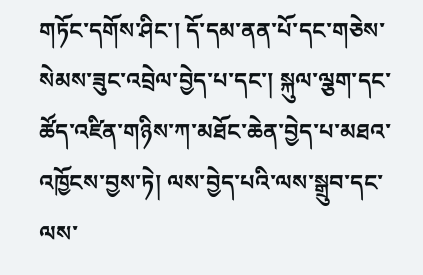གཏོང་དགོས་ཤིང་། དོ་དམ་ནན་པོ་དང་གཅེས་སེམས་ཟུང་འབྲེལ་བྱེད་པ་དང་། སྐུལ་ལྕག་དང་ཚོད་འཛིན་གཉིས་ཀ་མཐོང་ཆེན་བྱེད་པ་མཐའ་འཁྱོངས་བྱས་ཏེ། ལས་བྱེད་པའི་ལས་སྒྲུབ་དང་ལས་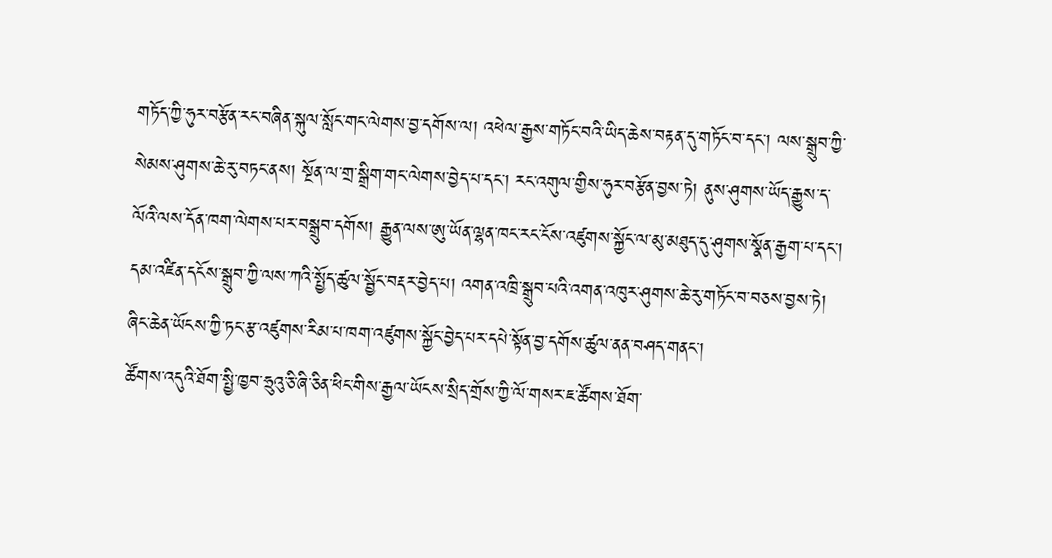གཏོད་ཀྱི་ཧུར་བརྩོན་རང་བཞིན་སྐུལ་སློང་གང་ལེགས་བྱ་དགོས་ལ། འཕེལ་རྒྱས་གཏོང་བའི་ཡིད་ཆེས་བརྟན་དུ་གཏོང་བ་དང་། ལས་སྒྲུབ་ཀྱི་སེམས་ཤུགས་ཆེ་རུ་བཏང་ནས། སྔོན་ལ་གྲ་སྒྲིག་གང་ལེགས་བྱེད་པ་དང་། རང་འགུལ་གྱིས་ཧུར་བརྩོན་བྱས་ཏེ། ནུས་ཤུགས་ཡོད་རྒྱུས་ད་ལོའི་ལས་དོན་ཁག་ལེགས་པར་བསྒྲུབ་དགོས། རྒྱུན་ལས་ཨུ་ཡོན་ལྷན་ཁང་རང་ངོས་འཛུགས་སྐྱོང་ལ་མུ་མཐུད་དུ་ཤུགས་སྣོན་རྒྱག་པ་དང་། དམ་འཛིན་དངོས་སྒྲུབ་ཀྱི་ལས་ཀའི་སྤྱོད་ཚུལ་སྦྱོང་བརྡར་བྱེད་པ། འགན་འཁྲི་སྒྲུབ་པའི་འགན་འཁུར་ཤུགས་ཆེ་རུ་གཏོང་བ་བཅས་བྱས་ཏེ། ཞིང་ཆེན་ཡོངས་ཀྱི་ཏང་རྩ་འཛུགས་རིམ་པ་ཁག་འཛུགས་སྐྱོང་བྱེད་པར་དཔེ་སྟོན་བྱ་དགོས་ཚུལ་ནན་བཤད་གནང་།
ཚོགས་འདུའི་ཐོག་སྤྱི་ཁྱབ་ཧྲུའུ་ཅི་ཞི་ཅིན་ཕིང་གིས་རྒྱལ་ཡོངས་སྲིད་གྲོས་ཀྱི་ལོ་གསར་ཇ་ཚོགས་ཐོག་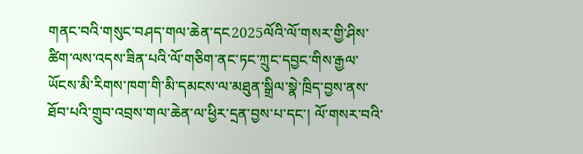གནང་བའི་གསུང་བཤད་གལ་ཆེན་དང2025ལོའི་ལོ་གསར་གྱི་ཤིས་ཚིག་ལས་འདས་ཟིན་པའི་ལོ་གཅིག་ནང་ཏང་ཀྲུང་དབྱང་གིས་རྒྱལ་ཡོངས་མི་རིགས་ཁག་གི་མི་དམངས་ལ་མཐུན་སྒྲིལ་སྣེ་ཁྲིད་བྱས་ནས་ཐོབ་པའི་གྲུབ་འབྲས་གལ་ཆེན་ལ་ཕྱིར་དྲན་བྱས་པ་དང་། ལོ་གསར་བའི་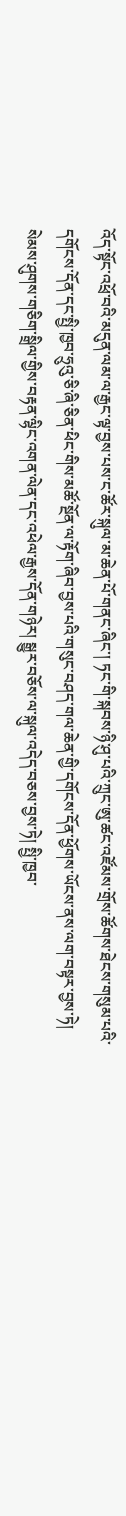འོད་སྟོང་འཕྲོ་བའི་མདུན་ལམ་ལ་རྒྱང་ལྟ་བྱས་པས་ང་ཚོར་སྐུལ་མ་ཆེན་པོ་གནང་ཞིང་། ཏང་གི་སྐབས་ཉི་ཤུ་པའི་ཀྲུང་ཨུ་ཚང་འཛོམས་གྲོས་ཚོགས་ཐེངས་གསུམ་པའི་དགོངས་དོན་དང་སྤྱི་ཁྱབ་ཧྲུའུ་ཅི་ཞི་ཅིན་ཕིང་གིས་མཚོ་སྔོན་ལ་རྟོག་ཞིབ་བྱས་པའི་གསུང་བཤད་གལ་ཆེན་གྱི་དགོངས་དོན་ཕྱོགས་ཡོངས་ནས་ལག་བསྟར་བྱས་ཏེ། སེམས་ཤུགས་གཅིག་སྒྲིལ་གྱིས་བརྟན་ལྷིང་འགན་ལེན་དང་འཕེལ་རྒྱས་དོན་གཉེར། སྒྱུར་བཅོས་ལ་སྐུལ་འདེད་བཅས་བྱས་ཏེ། སྤྱི་ཁྱབ་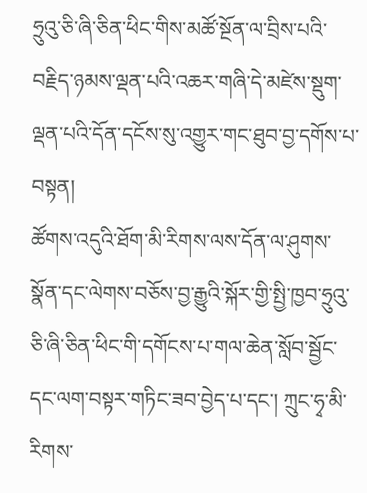ཧྲུའུ་ཅི་ཞི་ཅིན་ཕིང་གིས་མཚོ་སྔོན་ལ་བྲིས་པའི་བརྗིད་ཉམས་ལྡན་པའི་འཆར་གཞི་དེ་མཛེས་སྡུག་ལྡན་པའི་དོན་དངོས་སུ་འགྱུར་གང་ཐུབ་བྱ་དགོས་པ་བསྟན།
ཚོགས་འདུའི་ཐོག་མི་རིགས་ལས་དོན་ལ་ཤུགས་སྣོན་དང་ལེགས་བཅོས་བྱ་རྒྱུའི་སྐོར་གྱི་སྤྱི་ཁྱབ་ཧྲུའུ་ཅི་ཞི་ཅིན་ཕིང་གི་དགོངས་པ་གལ་ཆེན་སློབ་སྦྱོང་དང་ལག་བསྟར་གཏིང་ཟབ་བྱེད་པ་དང་། ཀྲུང་ཧྭ་མི་རིགས་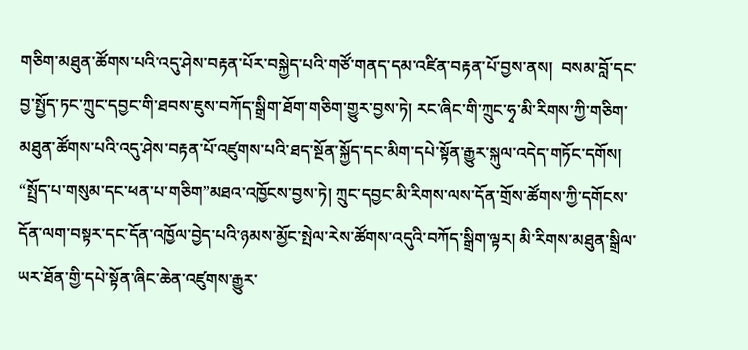གཅིག་མཐུན་ཚོགས་པའི་འདུ་ཤེས་བརྟན་པོར་བསྐྱེད་པའི་གཙོ་གནད་དམ་འཛིན་བརྟན་པོ་བྱས་ནས།  བསམ་བློ་དང་བྱ་སྤྱོད་ཏང་ཀྲུང་དབྱང་གི་ཐབས་ཇུས་བཀོད་སྒྲིག་ཐོག་གཅིག་གྱུར་བྱས་ཏེ། རང་ཞིང་གི་ཀྲུང་ཧྭ་མི་རིགས་ཀྱི་གཅིག་མཐུན་ཚོགས་པའི་འདུ་ཤེས་བརྟན་པོ་འཛུགས་པའི་ཐད་སྔོན་སྐྱོད་དང་མིག་དཔེ་སྟོན་རྒྱུར་སྐུལ་འདེད་གཏོང་དགོས། “སྤྲོད་པ་གསུམ་དང་ཕན་པ་གཅིག”མཐའ་འཁྱོངས་བྱས་ཏེ། ཀྲུང་དབྱང་མི་རིགས་ལས་དོན་གྲོས་ཚོགས་ཀྱི་དགོངས་དོན་ལག་བསྟར་དང་དོན་འཁྱོལ་བྱེད་པའི་ཉམས་མྱོང་སྤེལ་རེས་ཚོགས་འདུའི་བཀོད་སྒྲིག་ལྟར། མི་རིགས་མཐུན་སྒྲིལ་ཡར་ཐོན་གྱི་དཔེ་སྟོན་ཞིང་ཆེན་འཛུགས་རྒྱུར་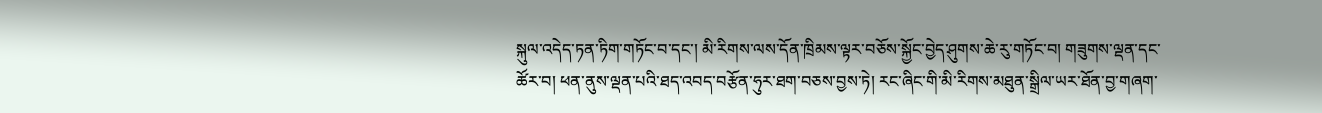སྐུལ་འདེད་ཏན་ཏིག་གཏོང་བ་དང་། མི་རིགས་ལས་དོན་ཁྲིམས་ལྟར་བཅོས་སྐྱོང་བྱེད་ཤུགས་ཆེ་རུ་གཏོང་བ། གཟུགས་ལྡན་དང་ཚོར་བ། ཕན་ནུས་ལྡན་པའི་ཐད་འབད་བརྩོན་ཧུར་ཐག་བཅས་བྱས་ཏེ། རང་ཞིང་གི་མི་རིགས་མཐུན་སྒྲིལ་ཡར་ཐོན་བྱ་གཞག་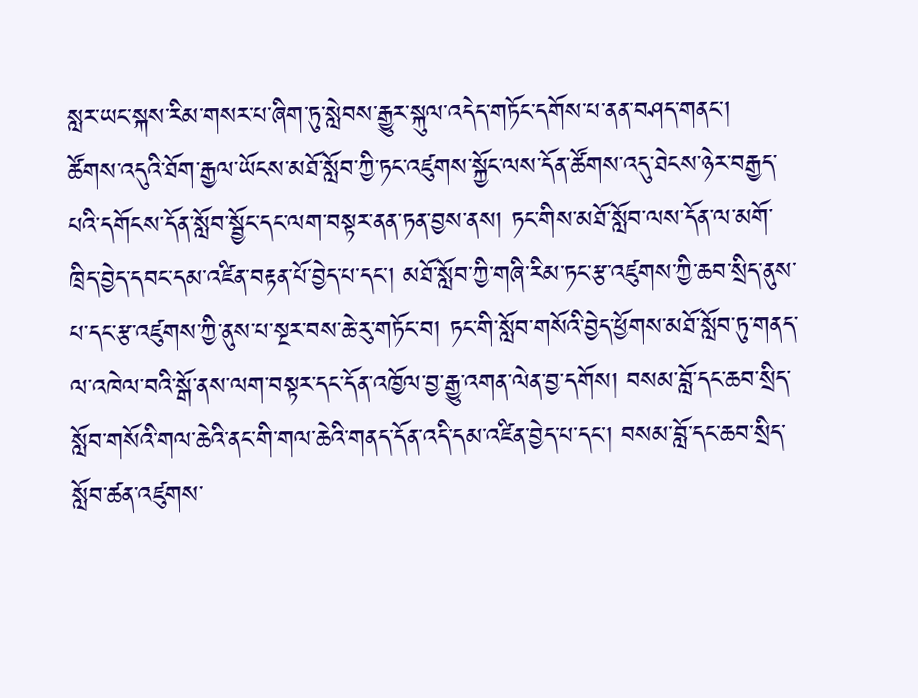སླར་ཡང་སྐས་རིམ་གསར་པ་ཞིག་ཏུ་སླེབས་རྒྱུར་སྐུལ་འདེད་གཏོང་དགོས་པ་ནན་བཤད་གནང་།
ཚོགས་འདུའི་ཐོག་རྒྱལ་ཡོངས་མཐོ་སློབ་ཀྱི་ཏང་འཛུགས་སྐྱོང་ལས་དོན་ཚོགས་འདུ་ཐེངས་ཉེར་བརྒྱད་པའི་དགོངས་དོན་སློབ་སྦྱོང་དང་ལག་བསྟར་ནན་ཏན་བྱས་ནས། ཏང་གིས་མཐོ་སློབ་ལས་དོན་ལ་མགོ་ཁྲིད་བྱེད་དབང་དམ་འཛིན་བརྟན་པོ་བྱེད་པ་དང་། མཐོ་སློབ་ཀྱི་གཞི་རིམ་ཏང་རྩ་འཛུགས་ཀྱི་ཆབ་སྲིད་ནུས་པ་དང་རྩ་འཛུགས་ཀྱི་ནུས་པ་སྔར་བས་ཆེ་རུ་གཏོང་བ། ཏང་གི་སློབ་གསོའི་བྱེད་ཕྱོགས་མཐོ་སློབ་ཏུ་གནད་ལ་འཁེལ་བའི་སྒོ་ནས་ལག་བསྟར་དང་དོན་འཁྱོལ་བྱ་རྒྱུ་འགན་ལེན་བྱ་དགོས། བསམ་བློ་དང་ཆབ་སྲིད་སློབ་གསོའི་གལ་ཆེའི་ནང་གི་གལ་ཆེའི་གནད་དོན་འདི་དམ་འཛིན་བྱེད་པ་དང་། བསམ་བློ་དང་ཆབ་སྲིད་སློབ་ཚན་འཛུགས་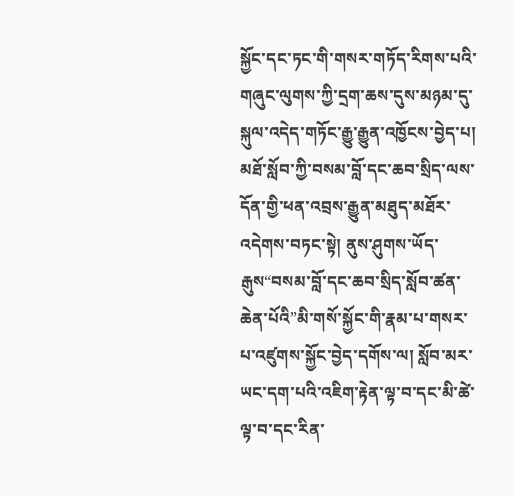སྐྱོང་དང་ཏང་གི་གསར་གཏོད་རིགས་པའི་གཞུང་ལུགས་ཀྱི་དྲག་ཆས་དུས་མཉམ་དུ་སྐུལ་འདེད་གཏོང་རྒྱུ་རྒྱུན་འཁྱོངས་བྱེད་པ། མཐོ་སློབ་ཀྱི་བསམ་བློ་དང་ཆབ་སྲིད་ལས་དོན་གྱི་ཕན་འབྲས་རྒྱུན་མཐུད་མཐོར་འདེགས་བཏང་སྟེ། ནུས་ཤུགས་ཡོད་རྒུས“བསམ་བློ་དང་ཆབ་སྲིད་སློབ་ཚན་ཆེན་པོའི”མི་གསོ་སྐྱོང་གི་རྣམ་པ་གསར་པ་འཛུགས་སྐྱོང་བྱེད་དགོས་ལ། སློབ་མར་ཡང་དག་པའི་འཇིག་རྟེན་ལྟ་བ་དང་མི་ཚེ་ལྟ་བ་དང་རིན་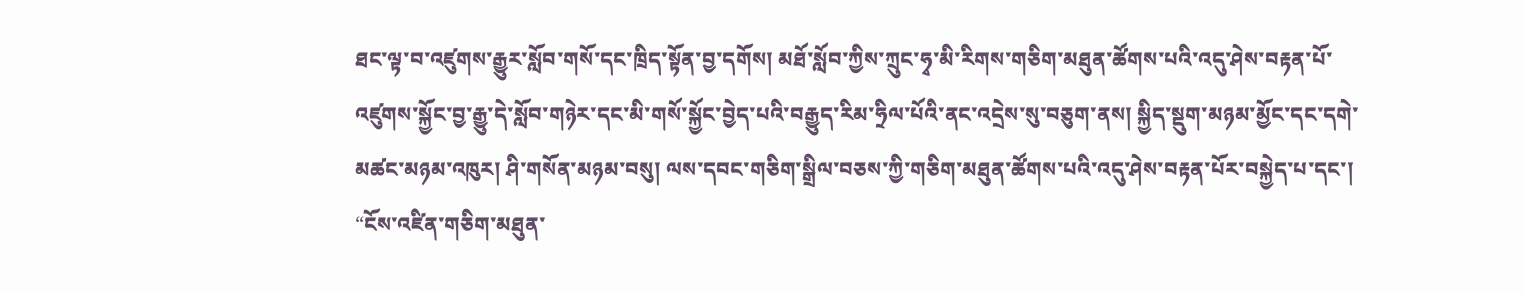ཐང་ལྟ་བ་འཛུགས་རྒྱུར་སློབ་གསོ་དང་ཁྲིད་སྟོན་བྱ་དགོས། མཐོ་སློབ་ཀྱིས་ཀྲུང་ཧྭ་མི་རིགས་གཅིག་མཐུན་ཚོགས་པའི་འདུ་ཤེས་བརྟན་པོ་འཛུགས་སྐྱོང་བྱ་རྒྱུ་དེ་སློབ་གཉེར་དང་མི་གསོ་སྐྱོང་བྱེད་པའི་བརྒྱུད་རིམ་ཧྲིལ་པོའི་ནང་འདྲེས་སུ་བཅུག་ནས། སྐྱིད་སྡུག་མཉམ་མྱོང་དང་དགེ་མཚང་མཉམ་འཁུར། ཤི་གསོན་མཉམ་བསུ། ལས་དབང་གཅིག་སྒྲིལ་བཅས་ཀྱི་གཅིག་མཐུན་ཚོགས་པའི་འདུ་ཤེས་བརྟན་པོར་བསྐྱེད་པ་དང་། “ངོས་འཛིན་གཅིག་མཐུན་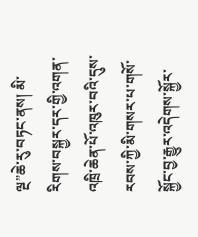ལྔ”ཆེ་རུ་བཏང་ནས། མི་རིགས་བསྐྱར་དར་གྱི་འགན་འཁྲི་ཆེན་པོ་འཁུར་བའི་དུས་རབས་ཀྱི་མི་གསར་པ་གསོ་སྐྱོང་བྱ་རྒྱུར་འདེགས་སྐྱོར་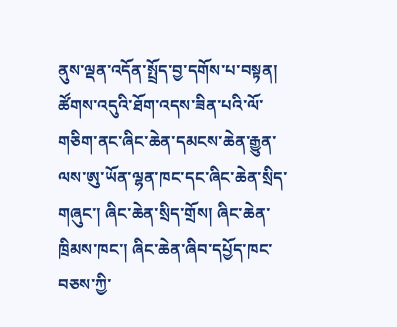ནུས་ལྡན་འདོན་སྤྲོད་བྱ་དགོས་པ་བསྟན།
ཚོགས་འདུའི་ཐོག་འདས་ཟིན་པའི་ལོ་གཅིག་ནང་ཞིང་ཆེན་དམངས་ཆེན་རྒྱུན་ལས་ཨུ་ཡོན་ལྷན་ཁང་དང་ཞིང་ཆེན་སྲིད་གཞུང་། ཞིང་ཆེན་སྲིད་གྲོས། ཞིང་ཆེན་ཁྲིམས་ཁང་། ཞིང་ཆེན་ཞིབ་དཔྱོད་ཁང་བཅས་ཀྱི་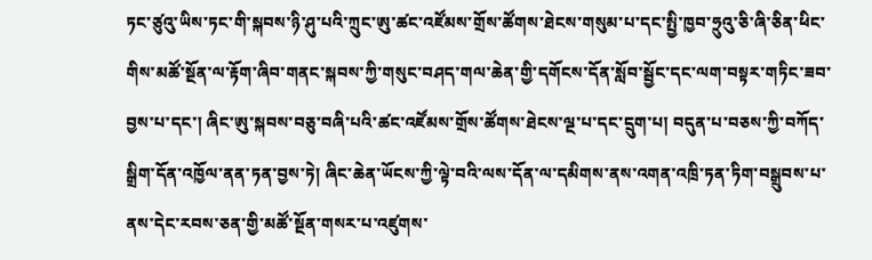ཏང་ཙུའུ་ཡིས་ཏང་གི་སྐབས་ཉི་ཤུ་པའི་ཀྲུང་ཨུ་ཚང་འཛོམས་གྲོས་ཚོགས་ཐེངས་གསུམ་པ་དང་སྤྱི་ཁྱབ་ཧྲུའུ་ཅི་ཞི་ཅིན་ཕིང་གིས་མཚོ་སྔོན་ལ་རྟོག་ཞིབ་གནང་སྐབས་ཀྱི་གསུང་བཤད་གལ་ཆེན་གྱི་དགོངས་དོན་སློབ་སྦྱོང་དང་ལག་བསྟར་གཏིང་ཟབ་བྱས་པ་དང་། ཞིང་ཨུ་སྐབས་བཅུ་བཞི་པའི་ཚང་འཛོམས་གྲོས་ཚོགས་ཐེངས་ལྔ་པ་དང་དྲུག་པ། བདུན་པ་བཅས་ཀྱི་བཀོད་སྒྲིག་དོན་འཁྱོལ་ནན་ཏན་བྱས་ཏེ། ཞིང་ཆེན་ཡོངས་ཀྱི་ལྟེ་བའི་ལས་དོན་ལ་དམིགས་ནས་འགན་འཁྲི་ཏན་ཏིག་བསྒྲུབས་པ་ནས་དེང་རབས་ཅན་གྱི་མཚོ་སྔོན་གསར་པ་འཛུགས་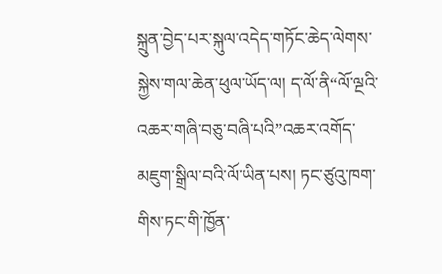སྐྲུན་བྱེད་པར་སྐུལ་འདེད་གཏོང་ཆེད་ལེགས་སྐྱེས་གལ་ཆེན་ཕུལ་ཡོད་ལ། ད་ལོ་ནི“ལོ་ལྔའི་འཆར་གཞི་བཅུ་བཞི་པའི”འཆར་འགོད་མཇུག་སྒྲིལ་བའི་ལོ་ཡིན་པས། ཏང་ཙུའུ་ཁག་གིས་ཏང་གི་ཁྱོན་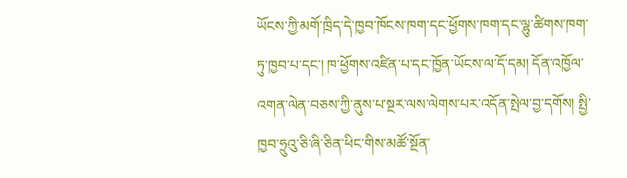ཡོངས་ཀྱི་མགོ་ཁྲིད་དེ་ཁྱབ་ཁོངས་ཁག་དང་ཕྱོགས་ཁག་དང་ལྷུ་ཚིགས་ཁག་ཏུ་ཁྱབ་པ་དང་། ཁ་ཕྱོགས་འཛིན་པ་དང་ཁྱོན་ཡོངས་ལ་དོ་དམ། དོན་འཁྱོལ་འགན་ལེན་བཅས་ཀྱི་ནུས་པ་སྔར་ལས་ལེགས་པར་འདོན་སྤེལ་བྱ་དགོས། སྤྱི་ཁྱབ་ཧྲུའུ་ཅི་ཞི་ཅིན་ཕིང་གིས་མཚོ་སྔོན་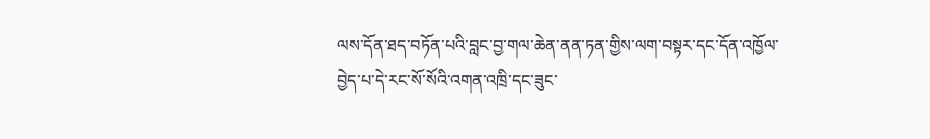ལས་དོན་ཐད་བཏོན་པའི་བླང་བྱ་གལ་ཆེན་ནན་ཏན་གྱིས་ལག་བསྟར་དང་དོན་འཁྱོལ་བྱེད་པ་དེ་རང་སོ་སོའི་འགན་འཁྲི་དང་ཟུང་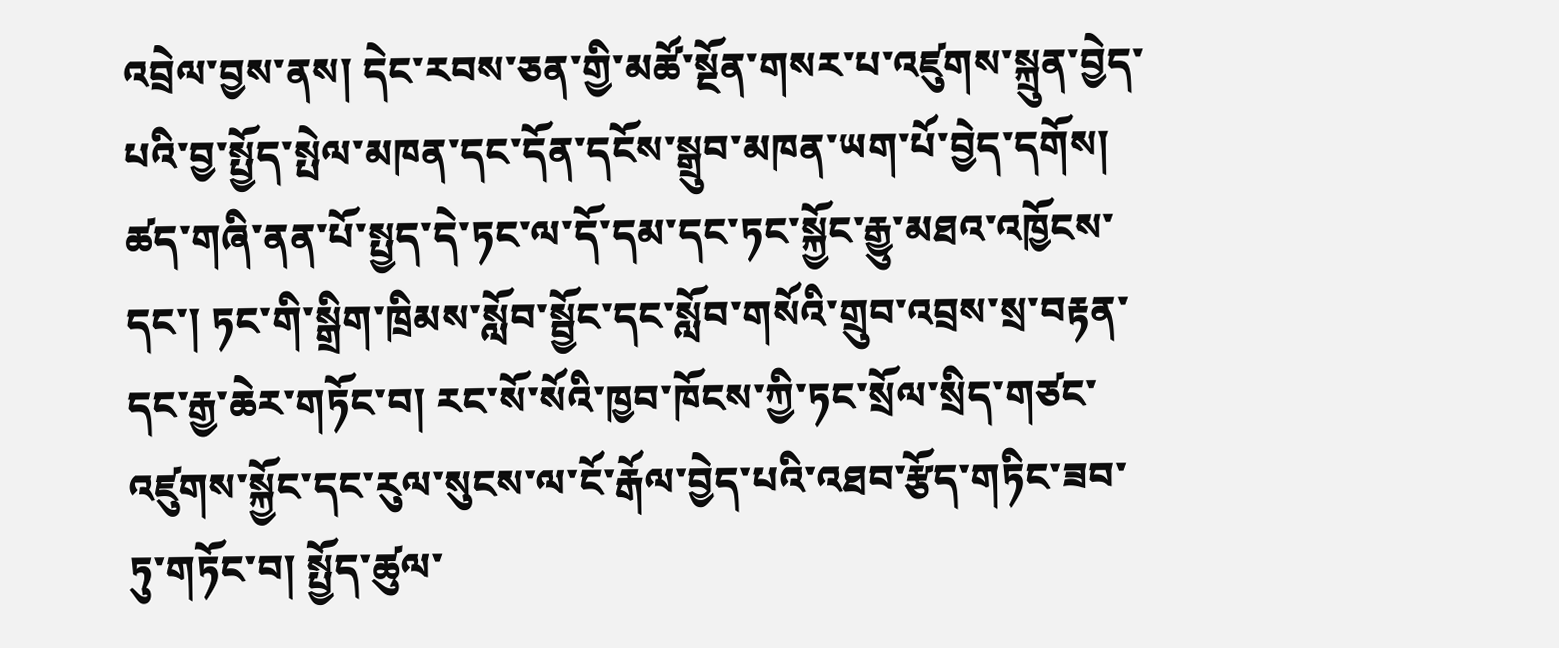འབྲེལ་བྱས་ནས། དེང་རབས་ཅན་གྱི་མཚོ་སྔོན་གསར་པ་འཛུགས་སྐྲུན་བྱེད་པའི་བྱ་སྤྱོད་སྤེལ་མཁན་དང་དོན་དངོས་སྒྲུབ་མཁན་ཡག་པོ་བྱེད་དགོས། ཚད་གཞི་ནན་པོ་སྤྱད་དེ་ཏང་ལ་དོ་དམ་དང་ཏང་སྐྱོང་རྒྱུ་མཐའ་འཁྱོངས་དང་། ཏང་གི་སྒྲིག་ཁྲིམས་སློབ་སྦྱོང་དང་སློབ་གསོའི་གྲུབ་འབྲས་སྲ་བརྟན་དང་རྒྱ་ཆེར་གཏོང་བ། རང་སོ་སོའི་ཁྱབ་ཁོངས་ཀྱི་ཏང་སྲོལ་སྲིད་གཙང་འཛུགས་སྐྱོང་དང་རུལ་སུངས་ལ་ངོ་རྒོལ་བྱེད་པའི་འཐབ་རྩོད་གཏིང་ཟབ་ཏུ་གཏོང་བ། སྤྱོད་ཚུལ་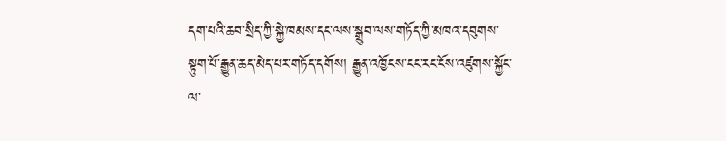དག་པའི་ཆབ་སྲིད་ཀྱི་སྐྱེ་ཁམས་དང་ལས་སྒྲུབ་ལས་གཏོད་ཀྱི་མཁའ་དབུགས་སྟུག་པོ་རྒྱུན་ཆད་མེད་པར་གཏོད་དགོས། རྒྱུན་འཁྱོངས་ངང་རང་ངོས་འཛུགས་སྐྱོང་ལ་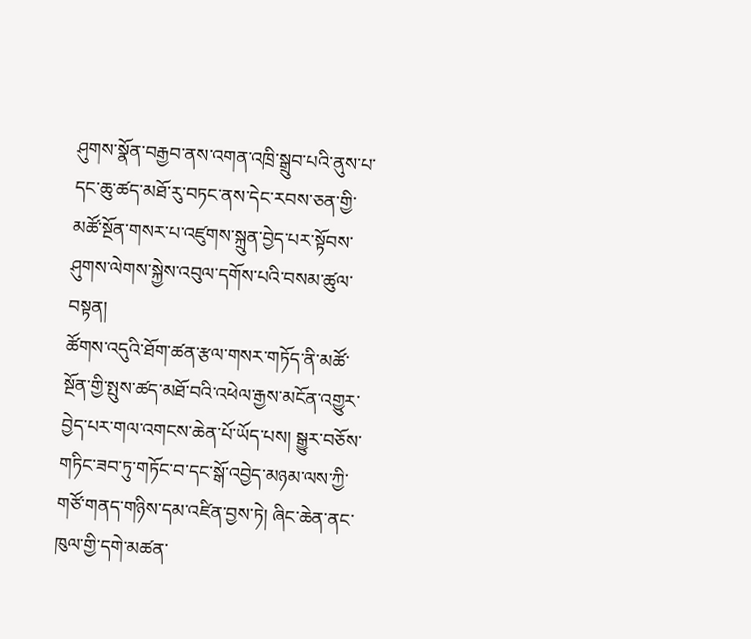ཤུགས་སྣོན་བརྒྱབ་ནས་འགན་འཁྲི་སྒྲུབ་པའི་ནུས་པ་དང་ཆུ་ཚད་མཐོ་རུ་བཏང་ནས་དེང་རབས་ཅན་གྱི་མཚོ་སྔོན་གསར་པ་འཛུགས་སྐྲུན་བྱེད་པར་སྟོབས་ཤུགས་ལེགས་སྐྱེས་འབུལ་དགོས་པའི་བསམ་ཚུལ་བསྟན།
ཚོགས་འདུའི་ཐོག་ཚན་རྩལ་གསར་གཏོད་ནི་མཚོ་སྔོན་གྱི་སྤུས་ཚད་མཐོ་བའི་འཕེལ་རྒྱས་མངོན་འགྱུར་བྱེད་པར་གལ་འགངས་ཆེན་པོ་ཡོད་པས། སྒྱུར་བཅོས་གཏིང་ཟབ་ཏུ་གཏོང་བ་དང་སྒོ་འབྱེད་མཉམ་ལས་ཀྱི་གཙོ་གནད་གཉིས་དམ་འཛིན་བྱས་ཏེ། ཞིང་ཆེན་ནང་ཁུལ་གྱི་དགེ་མཚན་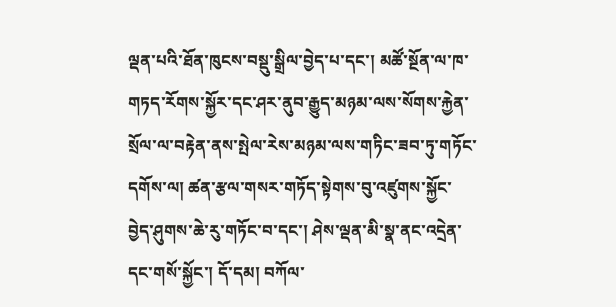ལྡན་པའི་ཐོན་ཁུངས་བསྡུ་སྒྲིལ་བྱེད་པ་དང་། མཚོ་སྔོན་ལ་ཁ་གཏད་རོགས་སྐྱོར་དང་ཤར་ནུབ་རྒྱུད་མཉམ་ལས་སོགས་རྐྱེན་སྲོལ་ལ་བརྟེན་ནས་སྤེལ་རེས་མཉམ་ལས་གཏིང་ཟབ་ཏུ་གཏོང་དགོས་ལ། ཚན་རྩལ་གསར་གཏོད་སྟེགས་བུ་འཛུགས་སྐྱོང་བྱེད་ཤུགས་ཆེ་རུ་གཏོང་བ་དང་། ཤེས་ལྡན་མི་སྣ་ནང་འདྲེན་དང་གསོ་སྐྱོང་། དོ་དམ། བཀོལ་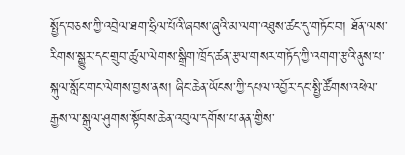སྤྱོད་བཅས་ཀྱི་འབྲེལ་ཐག་ཧྲིལ་པོའི་ཞབས་ཞུའི་མ་ལག་འཐུས་ཚང་དུ་གཏོང་བ། ཐོན་ལས་རིགས་སྒྱུར་དང་གྲུབ་ཚུལ་ལེགས་སྒྲིག་ཁྲོད་ཚན་རྩལ་གསར་གཏོད་ཀྱི་འགག་རྩའི་ནུས་པ་སྐུལ་སློང་གང་ལེགས་བྱས་ནས། ཞིང་ཆེན་ཡོངས་ཀྱི་དཔལ་འབྱོར་དང་སྤྱི་ཚོགས་འཕེལ་རྒྱས་ལ་སྒུལ་ཤུགས་སྟོབས་ཆེན་འབུལ་དགོས་པ་ནན་གྱིས་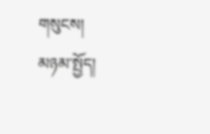གསུངས།
མཉམ་སྤྱོད།